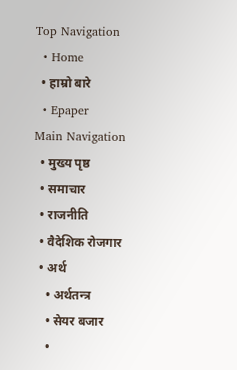Top Navigation
  • Home
  • हाम्रो बारे
  • Epaper
Main Navigation
  • मुख्य पृष्ठ
  • समाचार
  • राजनीति
  • वैदेशिक रोजगार
  • अर्थ
    • अर्थतन्त्र
    • सेयर बजार
    •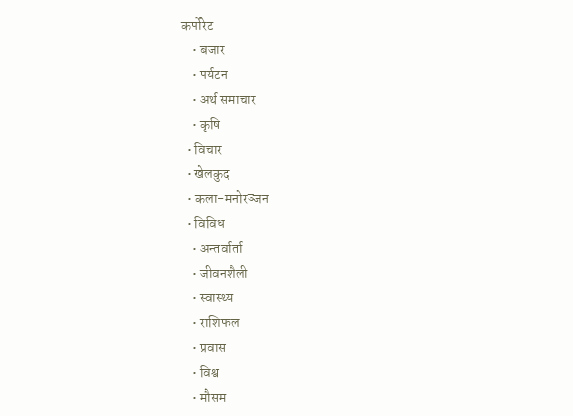कर्पोरेट
    • बजार
    • पर्यटन
    • अर्थ समाचार
    • कृषि
  • विचार
  • खेलकुद
  • कला-मनोरञ्‍जन
  • विविध
    • अन्तर्वार्ता
    • जीवनशैली
    • स्वास्थ्य
    • राशिफल
    • प्रवास
    • विश्व
    • मौसम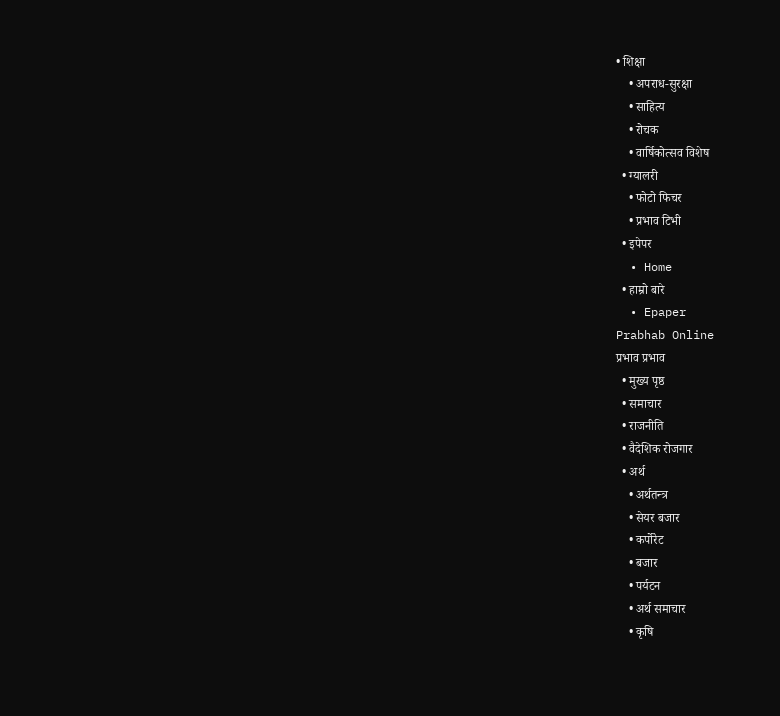• शिक्षा
    • अपराध-सुरक्षा
    • साहित्य
    • रोचक
    • वार्षिकोत्सव विशेष
  • ग्यालरी
    • फोटो फिचर
    • प्रभाव टिभी
  • इपेपर
  • Home
  • हाम्रो बारे
  • Epaper
Prabhab Online
प्रभाव प्रभाव
  • मुख्य पृष्ठ
  • समाचार
  • राजनीति
  • वैदेशिक रोजगार
  • अर्थ
    • अर्थतन्त्र
    • सेयर बजार
    • कर्पोरेट
    • बजार
    • पर्यटन
    • अर्थ समाचार
    • कृषि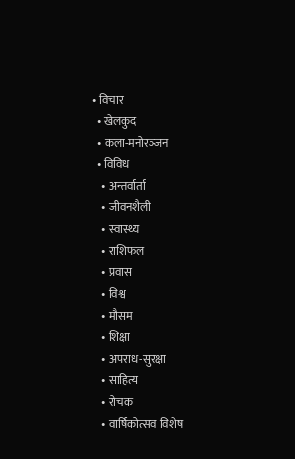• विचार
  • खेलकुद
  • कला-मनोरञ्‍जन
  • विविध
    • अन्तर्वार्ता
    • जीवनशैली
    • स्वास्थ्य
    • राशिफल
    • प्रवास
    • विश्व
    • मौसम
    • शिक्षा
    • अपराध-सुरक्षा
    • साहित्य
    • रोचक
    • वार्षिकोत्सव विशेष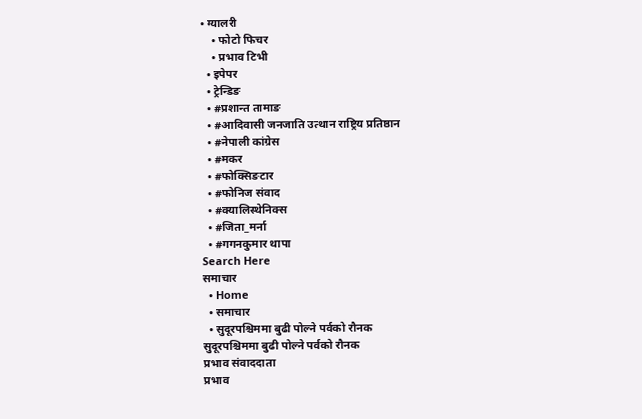• ग्यालरी
    • फोटो फिचर
    • प्रभाव टिभी
  • इपेपर
  • ट्रेन्डिङ
  • #प्रशान्त तामाङ
  • #आदिवासी जनजाति उत्थान राष्ट्रिय प्रतिष्ठान
  • #नेपाली कांग्रेस
  • #मकर
  • #फोक्सिङटार
  • #फोनिज संवाद
  • #क्यालिस्थेनिक्स
  • #जिता_मर्ना
  • #गगनकुमार थापा
Search Here
समाचार
  • Home
  • समाचार
  • सुदूरपश्चिममा बुढी पोल्ने पर्वको रौनक
सुदूरपश्चिममा बुढी पोल्ने पर्वको रौनक
प्रभाव संवाददाता
प्रभाव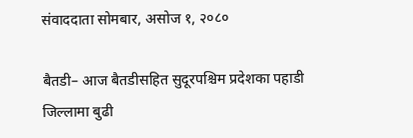संवाददाता सोमबार, असोज १, २०८०

बैतडी– आज बैतडीसहित सुदूरपश्चिम प्रदेशका पहाडी जिल्लामा बुढी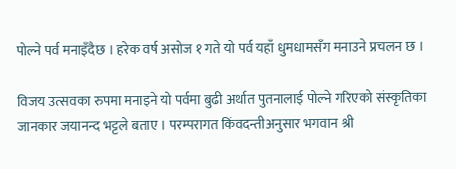पोल्ने पर्व मनाइँदैछ । हरेक वर्ष असोज १ गते यो पर्व यहाँ धुमधामसँग मनाउने प्रचलन छ ।

विजय उत्सवका रुपमा मनाइने यो पर्वमा बुढी अर्थात पुतनालाई पोल्ने गरिएको संस्कृतिका जानकार जयानन्द भट्टले बताए । परम्परागत किंवदन्तीअनुसार भगवान श्री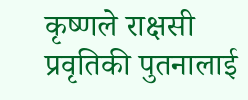कृष्णले राक्षसी प्रवृतिकी पुतनालाई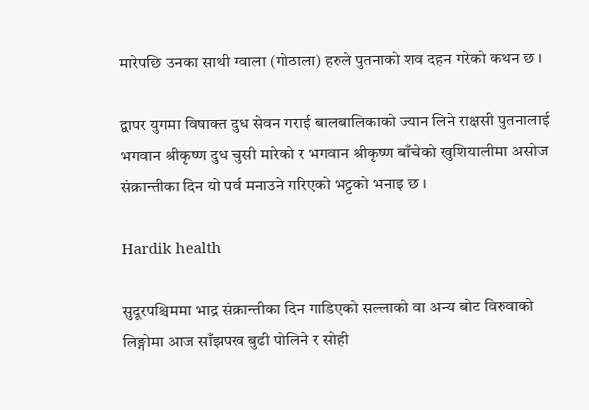मारेपछि उनका साथी ग्वाला (गोठाला) हरुले पुतनाको शव दहन गरेको कथन छ ।

द्वापर युगमा विषाक्त दुध सेवन गराई बालबालिकाको ज्यान लिने राक्षसी पुतनालाई भगवान श्रीकृष्ण दुध चुसी मारेको र भगवान श्रीकृष्ण बाँचेको खुशियालीमा असोज संक्रान्तीका दिन यो पर्व मनाउने गरिएको भट्टको भनाइ छ ।

Hardik health

सुदूरपश्चिममा भाद्र संक्रान्तीका दिन गाडिएको सल्लाको वा अन्य बोट विरुवाको लिङ्गोमा आज साँझपख बुढी पोलिने र सोही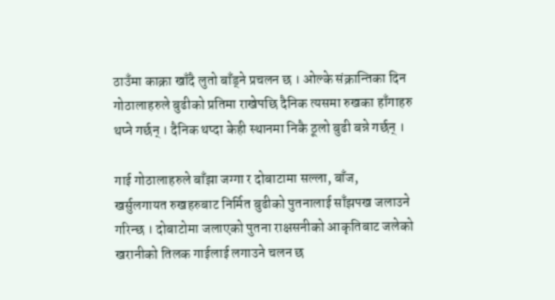ठाउँमा काक्रा खाँदै लुतो बाँड्ने प्रचलन छ । ओल्के संक्रान्तिका दिन गोठालाहरुले बुढीको प्रतिमा राखेपछि दैनिक त्यसमा रुखका हाँगाहरु थप्ने गर्छन् । दैनिक थप्दा केही स्थानमा निकै ठूलो बुढी बन्ने गर्छन् ।

गाई गोठालाहरुले बाँझा जग्गा र दोबाटामा सल्ला, बाँज, खर्सुलगायत रुखहरुबाट निर्मित बुढीको पुतनालाई साँझपख जलाउने गरिन्छ । दोबाटोमा जलाएको पुतना राक्षसनीको आकृतिबाट जलेको खरानीको तिलक गाईलाई लगाउने चलन छ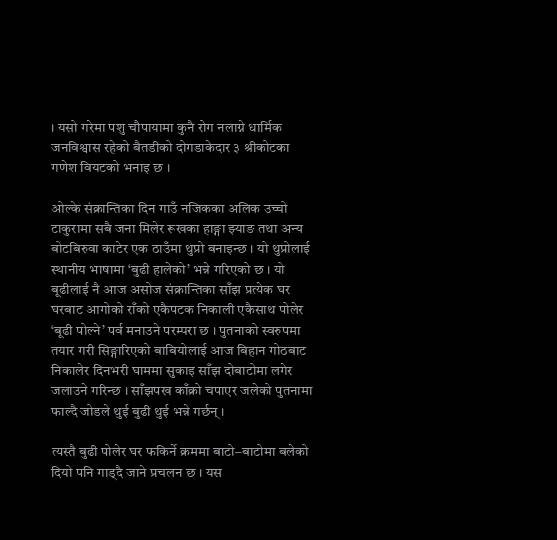। यसो गरेमा पशु चौपायामा कुनै रोग नलाग्ने धार्मिक जनविश्वास रहेको बैतडीको दोगडाकेदार ३ श्रीकोटका गणेश वियटको भनाइ छ ।

ओल्के संक्रान्तिका दिन गाउँ नजिकका अलिक उच्चो टाकुरामा सबै जना मिलेर रूखका हाङ्गा झ्याङ तथा अन्य बोटबिरुवा काटेर एक ठाउँमा थुप्रो बनाइन्छ । यो थुप्रोलाई स्थानीय भाषामा ‘बुढी हालेको’ भन्ने गरिएको छ । यो बूढीलाई नै आज असोज संक्रान्तिका साँझ प्रत्येक घर घरबाट आगोको राँको एकैपटक निकाली एकैसाथ पोलेर ‘बूढी पोल्ने’ पर्व मनाउने परम्परा छ । पुतनाको स्वरुपमा तयार गरी सिङ्गारिएको बाबियोलाई आज बिहान गोठबाट निकालेर दिनभरी घाममा सुकाइ साँझ दोबाटोमा लगेर जलाउने गरिन्छ । साँझपख काँक्रो चपाएर जलेको पुतनामा फाल्दै जोडले थुई बुढी थुई भन्ने गर्छन् ।

त्यस्तै बुढी पोलेर घर फकिर्ने क्रममा बाटो–बाटोमा बलेको दियो पनि गाड्दै जाने प्रचलन छ । यस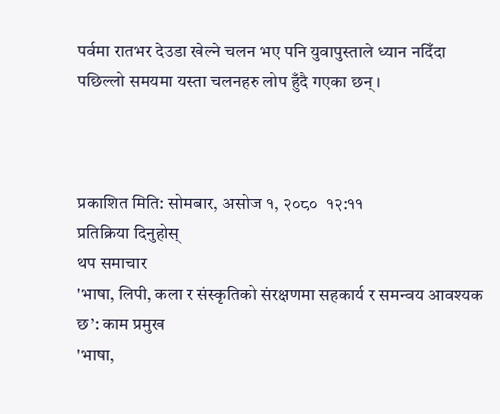पर्वमा रातभर देउडा खेल्ने चलन भए पनि युवापुस्ताले ध्यान नदिँदा पछिल्लो समयमा यस्ता चलनहरु लोप हुँदै गएका छन् ।



प्रकाशित मिति: सोमबार, असोज १, २०८०  १२:११
प्रतिक्रिया दिनुहोस्
थप समाचार
'भाषा, लिपी, कला र संस्कृतिको संरक्षणमा सहकार्य र समन्वय आवश्यक छ’: काम प्रमुख
'भाषा,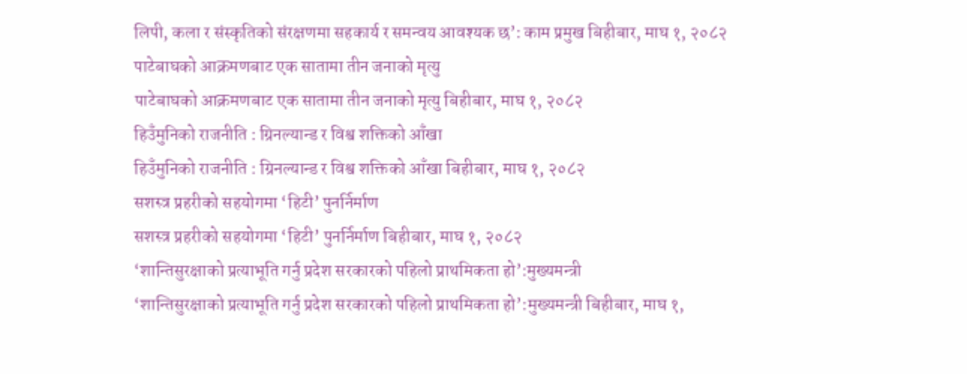लिपी, कला र संस्कृतिको संरक्षणमा सहकार्य र समन्वय आवश्यक छ’: काम प्रमुख बिहीबार, माघ १, २०८२
पाटेबाघको आक्रमणबाट एक सातामा तीन जनाको मृत्यु
पाटेबाघको आक्रमणबाट एक सातामा तीन जनाको मृत्यु बिहीबार, माघ १, २०८२
हिउँमुनिको राजनीति : ग्रिनल्यान्ड र विश्व शक्तिको आँखा
हिउँमुनिको राजनीति : ग्रिनल्यान्ड र विश्व शक्तिको आँखा बिहीबार, माघ १, २०८२
सशस्त्र प्रहरीको सहयोगमा ‘हिटी’ पुनर्निर्माण
सशस्त्र प्रहरीको सहयोगमा ‘हिटी’ पुनर्निर्माण बिहीबार, माघ १, २०८२
‘शान्तिसुरक्षाको प्रत्याभूति गर्नु प्रदेश सरकारको पहिलो प्राथमिकता हो’:मुख्यमन्त्री
‘शान्तिसुरक्षाको प्रत्याभूति गर्नु प्रदेश सरकारको पहिलो प्राथमिकता हो’:मुख्यमन्त्री बिहीबार, माघ १,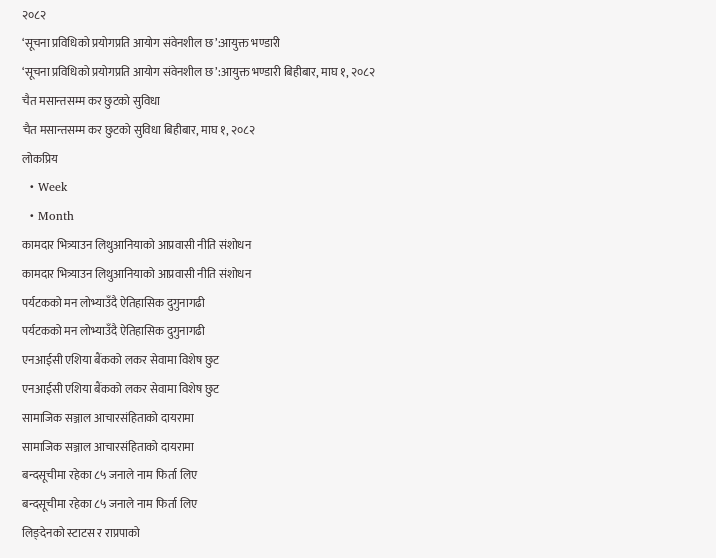२०८२
‘सूचना प्रविधिको प्रयोगप्रति आयोग संवेनशील छ’:आयुक्त भण्डारी
‘सूचना प्रविधिको प्रयोगप्रति आयोग संवेनशील छ’:आयुक्त भण्डारी बिहीबार, माघ १, २०८२
चैत मसान्तसम्म कर छुटको सुविधा
चैत मसान्तसम्म कर छुटको सुविधा बिहीबार, माघ १, २०८२
लोकप्रिय
  • Week
  • Month
कामदार भित्र्याउन लिथुआनियाको आप्रवासी नीति संशोधन
कामदार भित्र्याउन लिथुआनियाको आप्रवासी नीति संशोधन
पर्यटकको मन लोभ्याउँदै ऐतिहासिक दुगुनागढी
पर्यटकको मन लोभ्याउँदै ऐतिहासिक दुगुनागढी
एनआईसी एशिया बैंकको लकर सेवामा विशेष छुट
एनआईसी एशिया बैंकको लकर सेवामा विशेष छुट
सामाजिक सञ्जाल आचारसंहिताको दायरामा
सामाजिक सञ्जाल आचारसंहिताको दायरामा
बन्दसूचीमा रहेका ८५ जनाले नाम फिर्ता लिए
बन्दसूचीमा रहेका ८५ जनाले नाम फिर्ता लिए
लिङ्देनको स्टाटस र राप्रपाको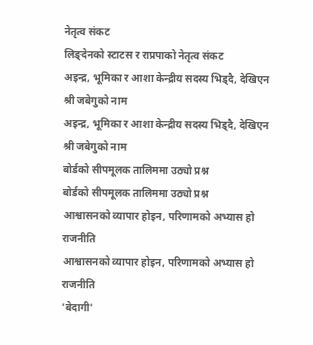नेतृत्व संकट
लिङ्देनको स्टाटस र राप्रपाको नेतृत्व संकट
अइन्द्र, भूमिका र आशा केन्द्रीय सदस्य भिड्दै, देखिएन श्री जबेगुको नाम
अइन्द्र, भूमिका र आशा केन्द्रीय सदस्य भिड्दै, देखिएन श्री जबेगुको नाम
बोर्डको सीपमूलक तालिममा उठ्यो प्रश्न
बोर्डको सीपमूलक तालिममा उठ्यो प्रश्न
आश्वासनको व्यापार होइन, परिणामको अभ्यास हो राजनीति
आश्वासनको व्यापार होइन, परिणामको अभ्यास हो राजनीति
'बेदागी'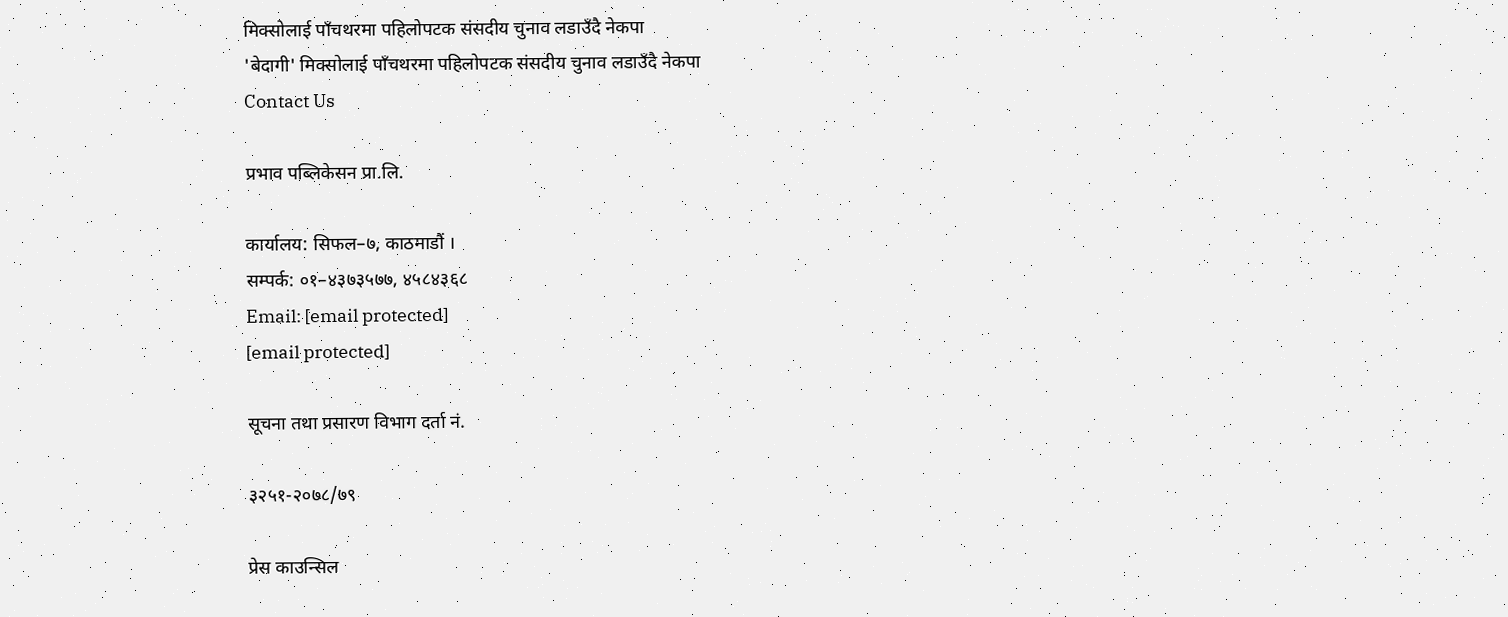मिक्सोलाई पाँचथरमा पहिलोपटक संसदीय चुनाव लडाउँदै नेकपा
'बेदागी' मिक्सोलाई पाँचथरमा पहिलोपटक संसदीय चुनाव लडाउँदै नेकपा
Contact Us

प्रभाव पब्लिकेसन प्रा.लि.

कार्यालय: सिफल–७, काठमाडौं ।
सम्पर्क: ०१–४३७३५७७, ४५८४३६८
Email: [email protected]
[email protected]

सूचना तथा प्रसारण विभाग दर्ता नं.

३२५१-२०७८/७९

प्रेस काउन्सिल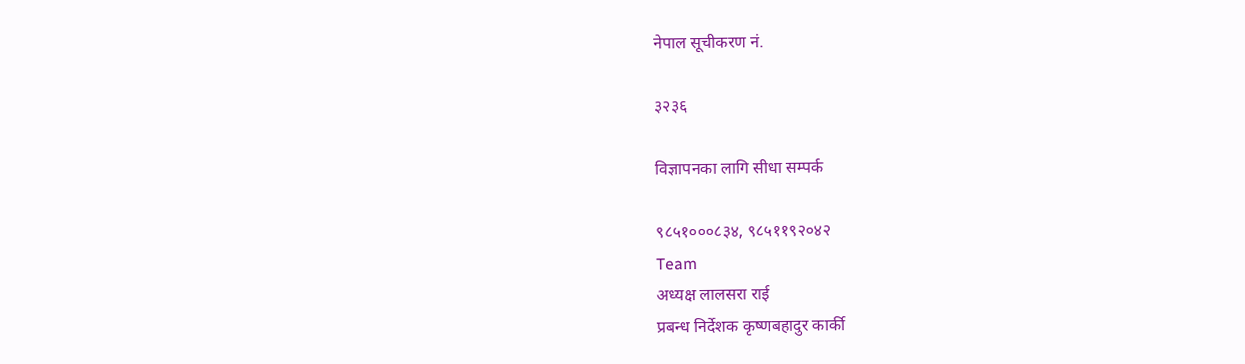नेपाल सूचीकरण नं.

३२३६

विज्ञापनका लागि सीधा सम्पर्क

९८५१०००८३४, ९८५११९२०४२
Team
अध्यक्ष लालसरा राई
प्रबन्ध निर्देशक कृष्णबहादुर कार्की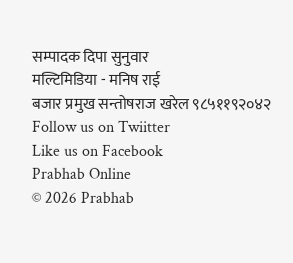सम्पादक दिपा सुनुवार
मल्टिमिडिया - मनिष राई
बजार प्रमुख सन्तोषराज खरेल ९८५११९२०४२
Follow us on Twiitter
Like us on Facebook
Prabhab Online
© 2026 Prabhab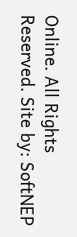Online. All Rights Reserved. Site by: SoftNEP